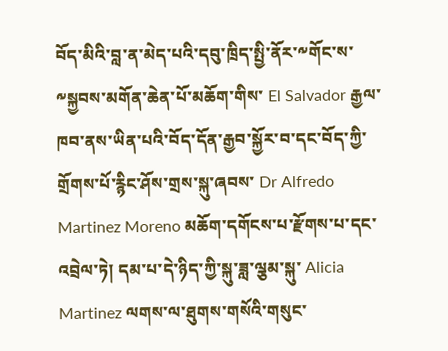བོད་མིའི་བླ་ན་མེད་པའི་དབུ་ཁྲིད་སྤྱི་ནོར་༸གོང་ས་༸སྐྱབས་མགོན་ཆེན་པོ་མཆོག་གིས་ El Salvador རྒྱལ་ཁབ་ནས་ཡིན་པའི་བོད་དོན་རྒྱབ་སྐྱོར་བ་དང་བོད་ཀྱི་གྲོགས་པོ་རྙིང་ཤོས་གྲས་སྐུ་ཞབས་ Dr Alfredo Martinez Moreno མཆོག་དགོངས་པ་རྫོགས་པ་དང་འབྲེལ་ཏེ། དམ་པ་དེ་ཉིད་ཀྱི་སྐུ་ཟླ་ལྕམ་སྐུ་ Alicia Martinez ལགས་ལ་ཐུགས་གསོའི་གསུང་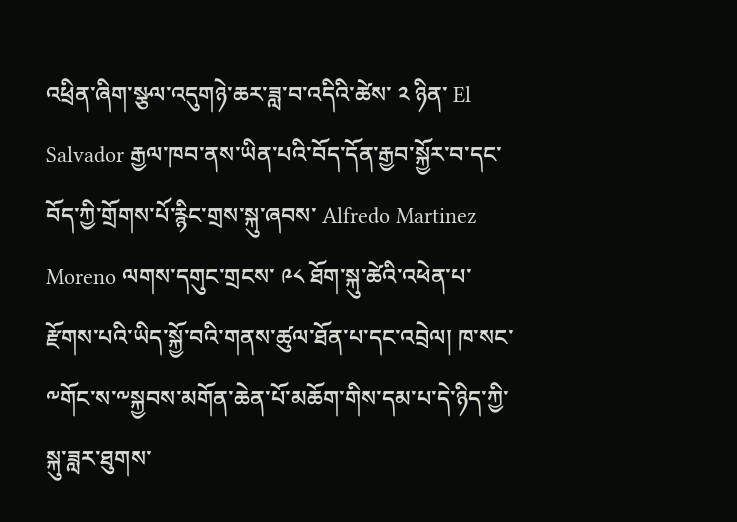འཕྲིན་ཞིག་སྩལ་འདུགཉེ་ཆར་ཟླ་བ་འདིའི་ཚེས་ ༢ ཉིན་ El Salvador རྒྱལ་ཁབ་ནས་ཡིན་པའི་བོད་དོན་རྒྱབ་སྐྱོར་བ་དང་བོད་ཀྱི་གྲོགས་པོ་རྙིང་གྲས་སྐུ་ཞབས་ Alfredo Martinez Moreno ལགས་དགུང་གྲངས་ ༩༨ ཐོག་སྐུ་ཚེའི་འཕེན་པ་རྫོགས་པའི་ཡིད་སྐྱོ་བའི་གནས་ཚུལ་ཐོན་པ་དང་འབྲེལ། ཁ་སང་༸གོང་ས་༸སྐྱབས་མགོན་ཆེན་པོ་མཆོག་གིས་དམ་པ་དེ་ཉིད་ཀྱི་སྐུ་ཟླར་ཐུགས་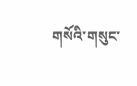གསོའི་གསུང་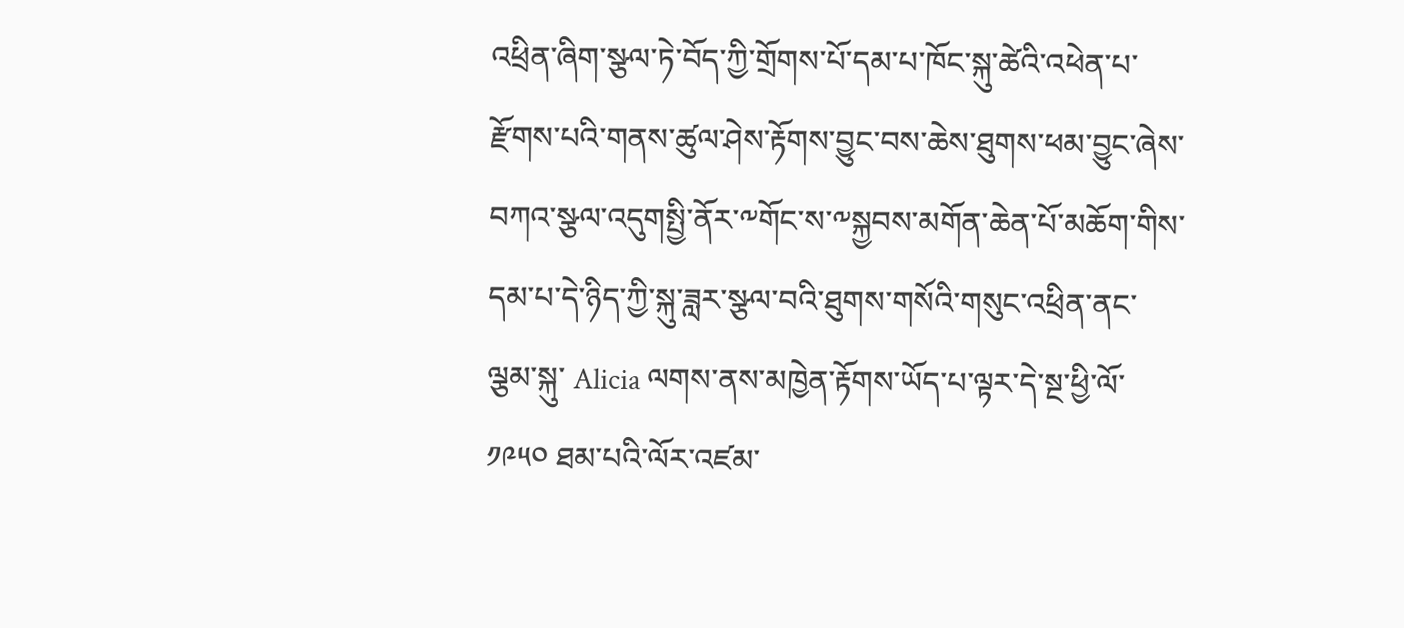འཕྲིན་ཞིག་སྩལ་ཏེ་བོད་ཀྱི་གྲོགས་པོ་དམ་པ་ཁོང་སྐུ་ཚེའི་འཕེན་པ་རྫོགས་པའི་གནས་ཚུལ་ཤེས་རྟོགས་བྱུང་བས་ཆེས་ཐུགས་ཕམ་བྱུང་ཞེས་བཀའ་སྩལ་འདུགསྤྱི་ནོར་༸གོང་ས་༸སྐྱབས་མགོན་ཆེན་པོ་མཆོག་གིས་དམ་པ་དེ་ཉིད་ཀྱི་སྐུ་ཟླར་སྩལ་བའི་ཐུགས་གསོའི་གསུང་འཕྲིན་ནང་ལྕམ་སྐུ་ Alicia ལགས་ནས་མཁྱེན་རྟོགས་ཡོད་པ་ལྟར་དེ་སྔ་ཕྱི་ལོ་ ༡༩༥༠ ཐམ་པའི་ལོར་འཛམ་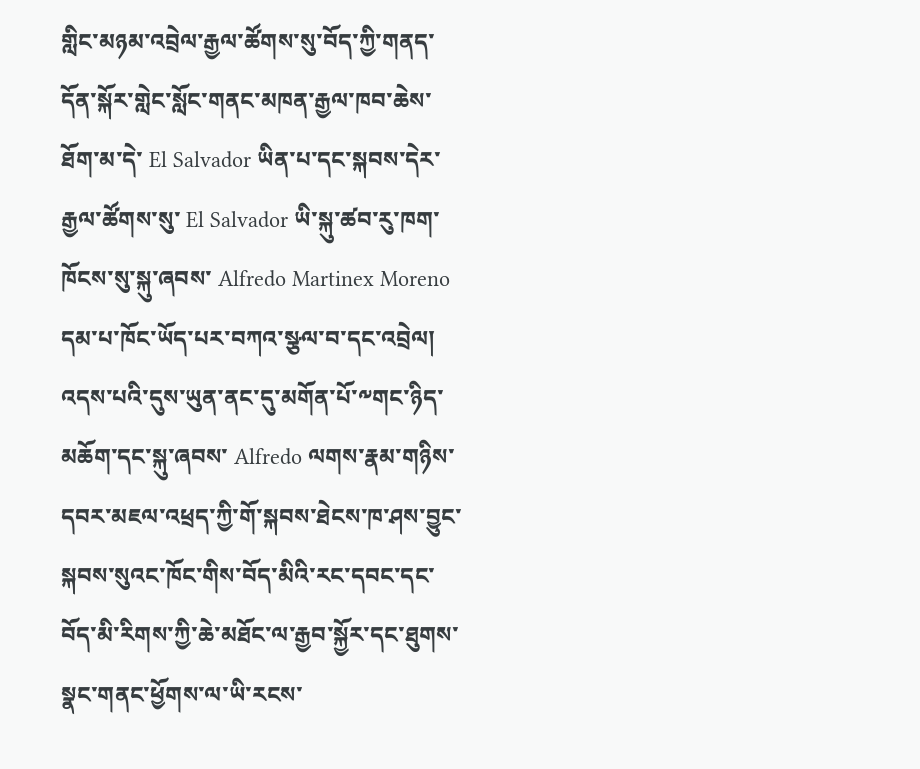གླིང་མཉམ་འབྲེལ་རྒྱལ་ཚོགས་སུ་བོད་ཀྱི་གནད་དོན་སྐོར་གླེང་སློང་གནང་མཁན་རྒྱལ་ཁབ་ཆེས་ཐོག་མ་དེ་ El Salvador ཡིན་པ་དང་སྐབས་དེར་རྒྱལ་ཚོགས་སུ་ El Salvador ཡི་སྐུ་ཚབ་རུ་ཁག་ཁོངས་སུ་སྐུ་ཞབས་ Alfredo Martinex Moreno དམ་པ་ཁོང་ཡོད་པར་བཀའ་སྩལ་བ་དང་འབྲེལ། འདས་པའི་དུས་ཡུན་ནང་དུ་མགོན་པོ་༸གང་ཉིད་མཆོག་དང་སྐུ་ཞབས་ Alfredo ལགས་རྣམ་གཉིས་དབར་མཇལ་འཕྲད་ཀྱི་གོ་སྐབས་ཐེངས་ཁ་ཤས་བྱུང་སྐབས་སུའང་ཁོང་གིས་བོད་མིའི་རང་དབང་དང་བོད་མི་རིགས་ཀྱི་ཆེ་མཐོང་ལ་རྒྱབ་སྐྱོར་དང་ཐུགས་སྣང་གནང་ཕྱོགས་ལ་ཡི་རངས་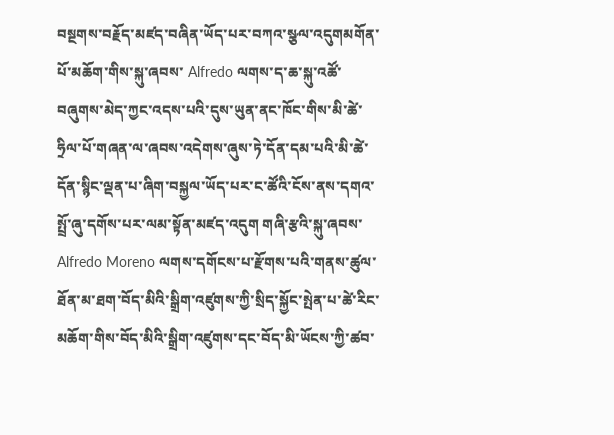བསྔགས་བརྗོད་མཛད་བཞིན་ཡོད་པར་བཀའ་སྩལ་འདུགམགོན་པོ་མཆོག་གིས་སྐུ་ཞབས་ Alfredo ལགས་ད་ཆ་སྐུ་འཚོ་བཞུགས་མེད་ཀྱང་འདས་པའི་དུས་ཡུན་ནང་ཁོང་གིས་མི་ཚེ་ཧྲིལ་པོ་གཞན་ལ་ཞབས་འདེགས་ཞུས་ཏེ་དོན་དམ་པའི་མི་ཚེ་དོན་སྙིང་ལྡན་པ་ཞིག་བསྐྱལ་ཡོད་པར་ང་ཚོའི་ངོས་ནས་དགའ་སྤྲོ་ཞུ་དགོས་པར་ལམ་སྟོན་མཛད་འདུག གཞི་རྩའི་སྐུ་ཞབས་ Alfredo Moreno ལགས་དགོངས་པ་རྫོགས་པའི་གནས་ཚུལ་ཐོན་མ་ཐག་བོད་མིའི་སྒྲིག་འཛུགས་ཀྱི་སྲིད་སྐྱོང་སྤེན་པ་ཚེ་རིང་མཆོག་གིས་བོད་མིའི་སྒྲིག་འཛུགས་དང་བོད་མི་ཡོངས་ཀྱི་ཚབ་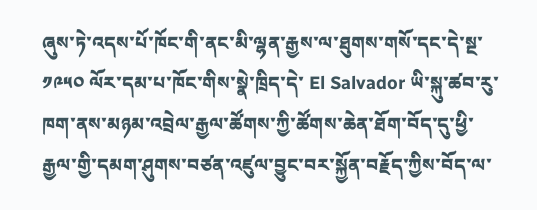ཞུས་ཏེ་འདས་པོ་ཁོང་གི་ནང་མི་ལྷན་རྒྱས་ལ་ཐུགས་གསོ་དང་དེ་སྔ་ ༡༩༥༠ ལོར་དམ་པ་ཁོང་གིས་སྣེ་ཁྲིད་དེ་ El Salvador ཡི་སྐུ་ཚབ་རུ་ཁག་ནས་མཉམ་འབྲེལ་རྒྱལ་ཚོགས་ཀྱི་ཚོགས་ཆེན་ཐོག་བོད་དུ་ཕྱི་རྒྱལ་གྱི་དམག་ཤུགས་བཙན་འཛུལ་བྱུང་བར་སྐྱོན་བརྗོད་ཀྱིས་བོད་ལ་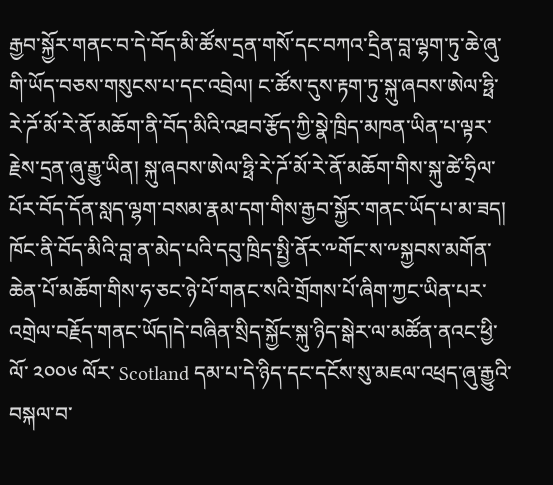རྒྱབ་སྐྱོར་གནང་བ་དེ་བོད་མི་ཚོས་དྲན་གསོ་དང་བཀའ་དྲིན་བླ་ལྷག་ཏུ་ཆེ་ཞུ་གི་ཡོད་བཅས་གསུངས་པ་དང་འབྲེལ། ང་ཚོས་དུས་རྟག་ཏུ་སྐུ་ཞབས་ཨེལ་ཧྥི་རེ་ཌོ་མོ་རེ་ནོ་མཆོག་ནི་བོད་མིའི་འཐབ་རྩོད་ཀྱི་སྣེ་ཁྲིད་མཁན་ཡིན་པ་ལྟར་རྗེས་དྲན་ཞུ་རྒྱུ་ཡིན། སྐུ་ཞབས་ཨེལ་ཧྥི་རེ་ཌོ་མོ་རེ་ནོ་མཆོག་གིས་སྐུ་ཚེ་ཧྲིལ་པོར་བོད་དོན་སླད་ལྷག་བསམ་རྣམ་དག་གིས་རྒྱབ་སྐྱོར་གནང་ཡོད་པ་མ་ཟད། ཁོང་ནི་བོད་མིའི་བླ་ན་མེད་པའི་དབུ་ཁྲིད་སྤྱི་ནོར་༸གོང་ས་༸སྐྱབས་མགོན་ཆེན་པོ་མཆོག་གིས་ཧ་ཅང་ཉེ་པོ་གནང་སའི་གྲོགས་པོ་ཞིག་ཀྱང་ཡིན་པར་འགྲེལ་བརྗོད་གནང་ཡོད།དེ་བཞིན་སྲིད་སྐྱོང་སྐུ་ཉིད་སྒེར་ལ་མཚོན་ནའང་ཕྱི་ལོ་ ༢༠༠༦ ལོར་ Scotland དམ་པ་དེ་ཉིད་དང་དངོས་སུ་མཇལ་འཕྲད་ཞུ་རྒྱུའི་བསྐལ་བ་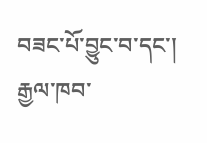བཟང་པོ་བྱུང་བ་དང་། རྒྱལ་ཁབ་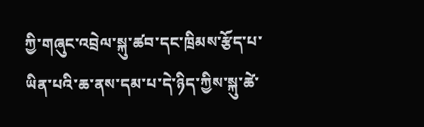ཀྱི་གཞུང་འབྲེལ་སྐུ་ཚབ་དང་ཁྲིམས་རྩོད་པ་ཡིན་པའི་ཆ་ནས་དམ་པ་དེ་ཉིད་ཀྱིས་སྐུ་ཚེ་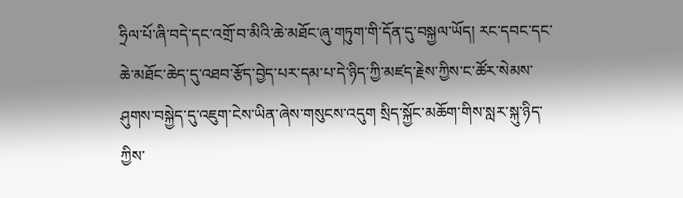ཧྲིལ་པོ་ཞི་བདེ་དང་འགྲོ་བ་མིའི་ཆེ་མཐོང་ཞུ་གཏུག་གི་དོན་དུ་བསྐྱལ་ཡོད། རང་དབང་དང་ཆེ་མཐོང་ཆེད་དུ་འཐབ་རྩོད་བྱེད་པར་དམ་པ་དེ་ཉིད་ཀྱི་མཛད་རྗེས་ཀྱིས་ང་ཚོར་སེམས་ཤུགས་བསྐྱེད་དུ་འཇུག་ངེས་ཡིན་ཞེས་གསུངས་འདུག སྲིད་སྐྱོང་མཆོག་གིས་སླར་སྐུ་ཉིད་ཀྱིས་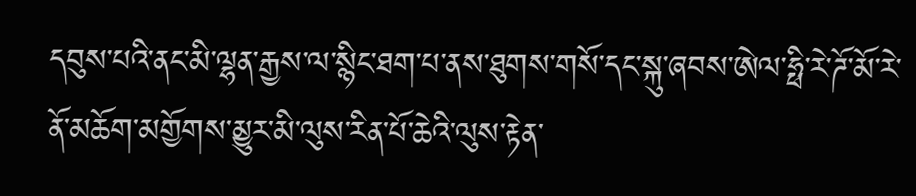དབུས་པའི་ནང་མི་ལྷན་རྒྱས་ལ་སྙིང་ཐག་པ་ནས་ཐུགས་གསོ་དང་སྐུ་ཞབས་ཨེལ་ཧྥི་རེ་ཌོ་མོ་རེ་ནོ་མཆོག་མགྱོགས་མྱུར་མི་ལུས་རིན་པོ་ཆེའི་ལུས་རྟེན་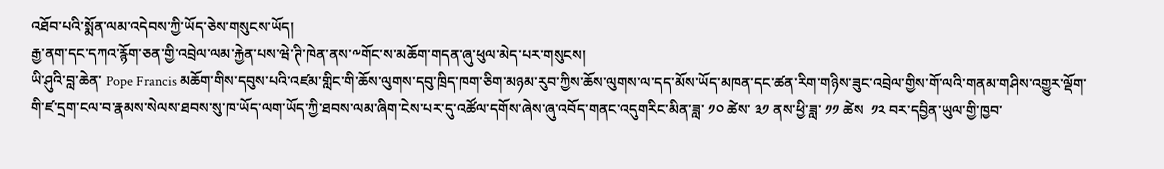འཐོབ་པའི་སྨོན་ལམ་འདེབས་ཀྱི་ཡོད་ཅེས་གསུངས་ཡོད།
རྒྱ་ནག་དང་དཀའ་རྙོག་ཅན་གྱི་འབྲེལ་ལམ་རྐྱེན་པས་ཝེ་ཊི་ཁེན་ནས་༸གོང་ས་མཆོག་གདན་ཞུ་ཕུལ་མེད་པར་གསུངས།
ཡི་ཤུའི་བླ་ཆེན་ Pope Francis མཆོག་གིས་དབུས་པའི་འཛམ་གླིང་གི་ཆོས་ལུགས་དབུ་ཁྲིད་ཁག་ཅིག་མཉམ་རུབ་ཀྱིས་ཆོས་ལུགས་ལ་དད་མོས་ཡོད་མཁན་དང་ཚན་རིག་གཉིས་ཟུང་འབྲེལ་གྱིས་གོ་ལའི་གནམ་གཤིས་འགྱུར་ལྡོག་གི་ཛ་དྲག་ངལ་བ་རྣམས་སེལས་ཐབས་སུ་ཁ་ཡོད་ལག་ཡོད་ཀྱི་ཐབས་ལམ་ཞིག་ངེས་པར་དུ་འཚོལ་དགོས་ཞེས་ཞུ་འབོད་གནང་འདུགརིང་མིན་ཟླ་ ༡༠ ཚེས་ ༣༡ ནས་ཕྱི་ཟླ་ ༡༡ ཚེས  ༡༢ བར་དབྱིན་ཡུལ་གྱི་ཁྱབ་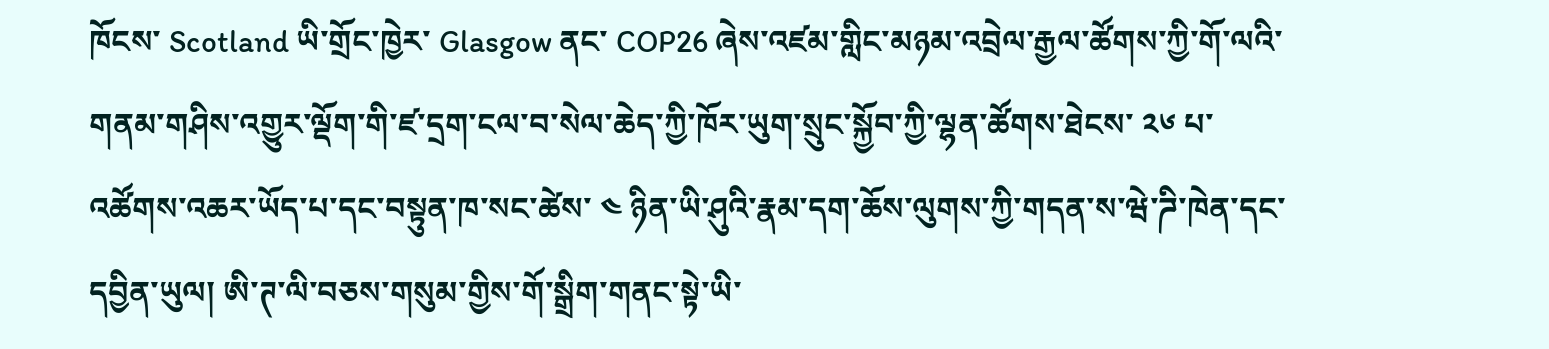ཁོངས་ Scotland ཡི་གྲོང་ཁྱེར་ Glasgow ནང་ COP26 ཞེས་འཛམ་གླིང་མཉམ་འབྲེལ་རྒྱལ་ཚོགས་ཀྱི་གོ་ལའི་གནམ་གཤིས་འགྱུར་ལྡོག་གི་ཛ་དྲག་ངལ་བ་སེལ་ཆེད་ཀྱི་ཁོར་ཡུག་སྲུང་སྐྱོབ་ཀྱི་ལྷན་ཚོགས་ཐེངས་ ༢༦ པ་འཚོགས་འཆར་ཡོད་པ་དང་བསྟུན་ཁ་སང་ཚེས་ ༤ ཉིན་ཡི་ཤུའི་རྣམ་དག་ཆོས་ལུགས་ཀྱི་གདན་ས་ཝེ་ཌི་ཁེན་དང་དབྱིན་ཡུལ། ཨི་ཊ་ལི་བཅས་གསུམ་གྱིས་གོ་སྒྲིག་གནང་སྟེ་ཡི་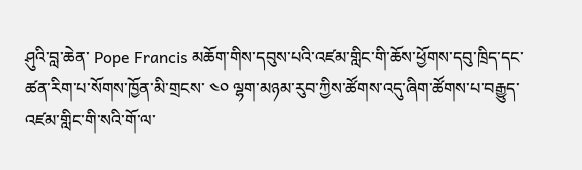ཤུའི་བླ་ཆེན་ Pope Francis མཆོག་གིས་དབུས་པའི་འཛམ་གླིང་གི་ཆོས་ཕྱོགས་དབུ་ཁྲིད་དང་ཚན་རིག་པ་སོགས་ཁྱོན་མི་གྲངས་ ༤༠ ལྷག་མཉམ་རུབ་ཀྱིས་ཚོགས་འདུ་ཞིག་ཚོགས་པ་བརྒྱུད་འཛམ་གླིང་གི་སའི་གོ་ལ་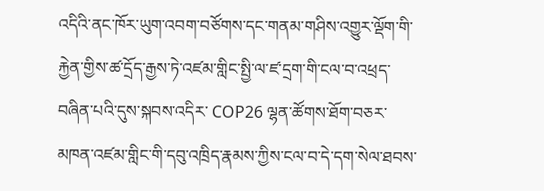འདིའི་ནང་ཁོར་ཡུག་འབག་བཙོགས་དང་གནམ་གཤིས་འགྱུར་ལྡོག་གི་རྐྱེན་གྱིས་ཚ་དྲོད་རྒྱས་ཏེ་འཛམ་གླིང་སྤྱི་ལ་ཛ་དྲག་གི་ངལ་བ་འཕྲད་བཞིན་པའི་དུས་སྐབས་འདིར་ COP26 ལྷན་ཚོགས་ཐོག་བཅར་མཁན་འཛམ་གླིང་གི་དབུ་འཁྲིད་རྣམས་ཀྱིས་ངལ་བ་དེ་དག་སེལ་ཐབས་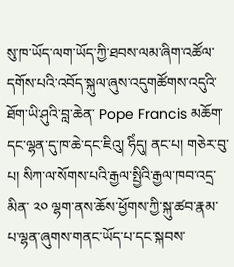སུ་ཁ་ཡོད་ལག་ཡོད་ཀྱི་ཐབས་ལམ་ཞིག་འཚོལ་དགོས་པའི་འབོད་སྐུལ་ཞུས་འདུགཚོགས་འདུའི་ཐོག་ཡི་ཤུའི་བླ་ཆེན་ Pope Francis མཆོག་དང་ལྷན་དུ་ཁ་ཆེ་དང་ཇིའུ། ཧིཾདུ། ནང་པ། གཅེར་བུ་པ། སིཀ་ལ་སོགས་པའི་རྒྱལ་སྤྱིའི་རྒྱལ་ཁབ་འདྲ་མིན་ ༢༠ ལྷག་ནས་ཆོས་ཕྱོགས་ཀྱི་སྐུ་ཚབ་རྣམ་པ་ལྷན་ཞུགས་གནང་ཡོད་པ་དང་སྐབས་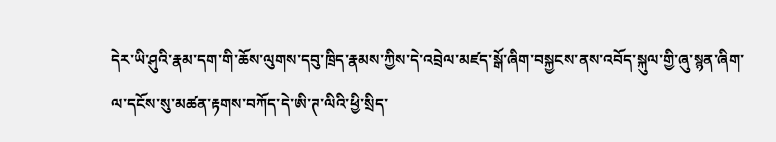དེར་ཡི་ཤུའི་རྣམ་དག་གི་ཆོས་ལུགས་དབུ་ཁྲིད་རྣམས་ཀྱིས་དེ་འབྲེལ་མཛད་སྒོ་ཞིག་བསྐྱངས་ནས་འབོད་སྐུལ་གྱི་ཞུ་སྙན་ཞིག་ལ་དངོས་སུ་མཚན་རྟགས་བཀོད་དེ་ཨི་ཊ་ལིའི་ཕྱི་སྲིད་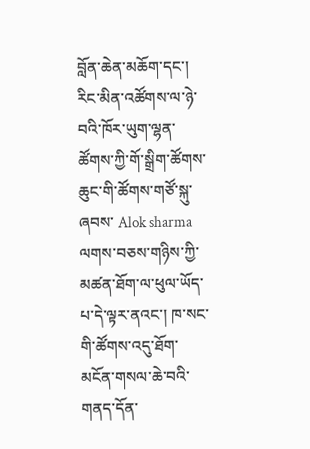བློན་ཆེན་མཆོག་དང་། རིང་མིན་འཚོགས་ལ་ཉེ་བའི་ཁོར་ཡུག་ལྷན་ཚོགས་ཀྱི་གོ་སྒྲིག་ཚོགས་ཆུང་གི་ཚོགས་གཙོ་སྐུ་ཞབས་ Alok sharma ལགས་བཅས་གཉིས་ཀྱི་མཚན་ཐོག་ལ་ཕུལ་ཡོད་པ་དེ་ལྟར་ནའང་། ཁ་སང་གི་ཚོགས་འདུ་ཐོག་མངོན་གསལ་ཆེ་བའི་གནད་དོན་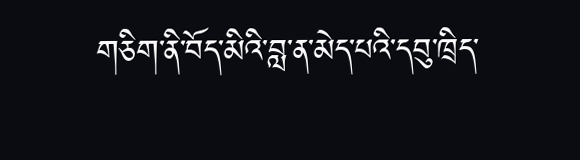གཅིག་ནི་བོད་མིའི་བླ་ན་མེད་པའི་དབུ་ཁྲིད་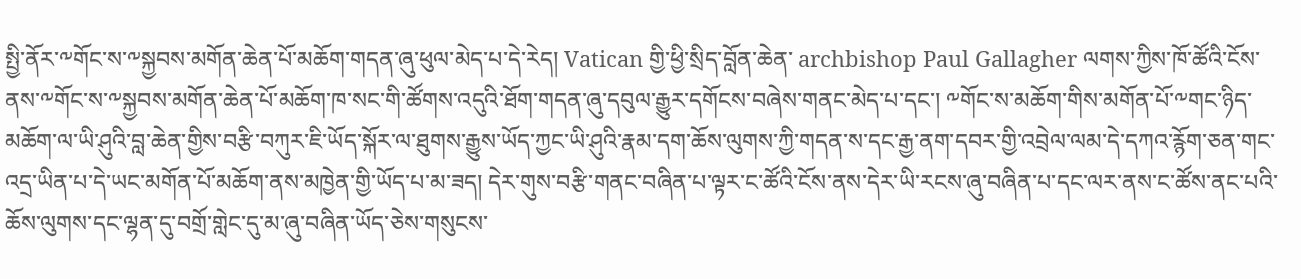སྤྱི་ནོར་༸གོང་ས་༸སྐྱབས་མགོན་ཆེན་པོ་མཆོག་གདན་ཞུ་ཕུལ་མེད་པ་དེ་རེད། Vatican གྱི་ཕྱི་སྲིད་བློན་ཆེན་ archbishop Paul Gallagher ལགས་ཀྱིས་ཁོ་ཚོའི་ངོས་ནས་༸གོང་ས་༸སྐྱབས་མགོན་ཆེན་པོ་མཆོག་ཁ་སང་གི་ཚོགས་འདུའི་ཐོག་གདན་ཞུ་དབུལ་རྒྱུར་དགོངས་བཞེས་གནང་མེད་པ་དང་། ༸གོང་ས་མཆོག་གིས་མགོན་པོ་༸གང་ཉིད་མཆོག་ལ་ཡི་ཤུའི་བླ་ཆེན་གྱིས་བརྩི་བཀུར་ཇི་ཡོད་སྐོར་ལ་ཐུགས་རྒྱུས་ཡོད་ཀྱང་ཡི་ཤུའི་རྣམ་དག་ཆོས་ལུགས་ཀྱི་གདན་ས་དང་རྒྱ་ནག་དབར་གྱི་འབྲེལ་ལམ་དེ་དཀའ་རྙོག་ཅན་གང་འདྲ་ཡིན་པ་དེ་ཡང་མགོན་པོ་མཆོག་ནས་མཁྱེན་གྱི་ཡོད་པ་མ་ཟད། དེར་གུས་བརྩི་གནང་བཞིན་པ་ལྟར་ང་ཚོའི་ངོས་ནས་དེར་ཡི་རངས་ཞུ་བཞིན་པ་དང་ལར་ནས་ང་ཚོས་ནང་པའི་ཆོས་ལུགས་དང་ལྷན་དུ་བགྲོ་གླེང་དུ་མ་ཞུ་བཞིན་ཡོད་ཅེས་གསུངས་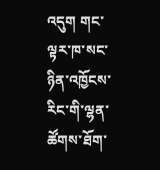འདུག གང་ལྟར་ཁ་སང་ཉིན་འཁྱོངས་རིང་གི་ལྷན་ཚོགས་ཐོག་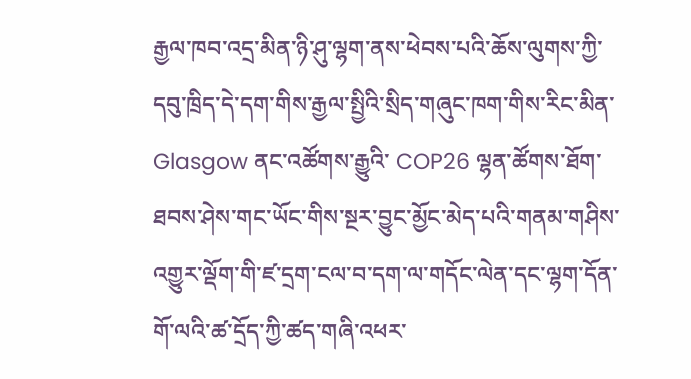རྒྱལ་ཁབ་འདྲ་མིན་ཉི་ཤུ་ལྷག་ནས་ཕེབས་པའི་ཆོས་ལུགས་ཀྱི་དབུ་ཁྲིད་དེ་དག་གིས་རྒྱལ་སྤྱིའི་སྲིད་གཞུང་ཁག་གིས་རིང་མིན་ Glasgow ནང་འཚོགས་རྒྱུའི་ COP26 ལྷན་ཚོགས་ཐོག་ཐབས་ཤེས་གང་ཡོང་གིས་སྔར་བྱུང་མྱོང་མེད་པའི་གནམ་གཤིས་འགྱུར་ལྡོག་གི་ཛ་དྲག་ངལ་བ་དག་ལ་གདོང་ལེན་དང་ལྷག་དོན་གོ་ལའི་ཚ་དྲོད་ཀྱི་ཚད་གཞི་འཕར་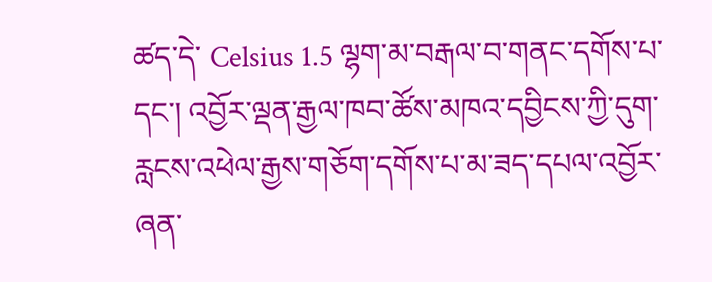ཚད་དེ་ Celsius 1.5 ལྷག་མ་བརྒལ་བ་གནང་དགོས་པ་དང་། འབྱོར་ལྡན་རྒྱལ་ཁབ་ཚོས་མཁའ་དབྱིངས་ཀྱི་དུག་རླངས་འཕེལ་རྒྱས་གཅོག་དགོས་པ་མ་ཟད་དཔལ་འབྱོར་ཞན་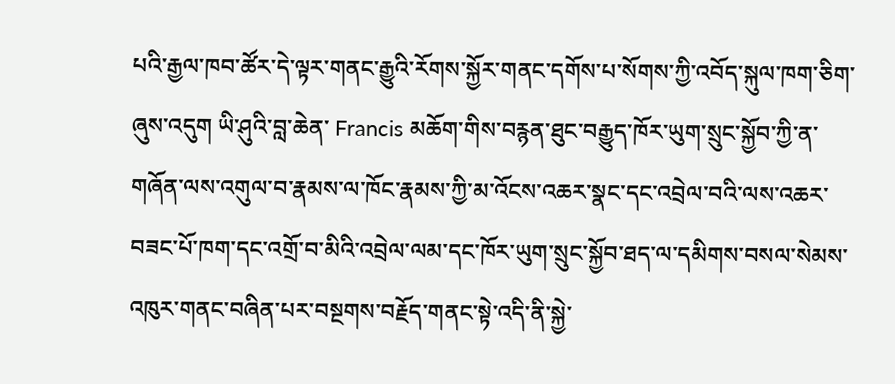པའི་རྒྱལ་ཁབ་ཚོར་དེ་ལྟར་གནང་རྒྱུའི་རོགས་སྐྱོར་གནང་དགོས་པ་སོགས་ཀྱི་འབོད་སྐུལ་ཁག་ཅིག་ཞུས་འདུག ཡི་ཤུའི་བླ་ཆེན་ Francis མཆོག་གིས་བརྙན་ཐུང་བརྒྱུད་ཁོར་ཡུག་སྲུང་སྐྱོབ་ཀྱི་ན་གཞོན་ལས་འགུལ་བ་རྣམས་ལ་ཁོང་རྣམས་ཀྱི་མ་འོངས་འཆར་སྣང་དང་འབྲེལ་བའི་ལས་འཆར་བཟང་པོ་ཁག་དང་འགྲོ་བ་མིའི་འབྲེལ་ལམ་དང་ཁོར་ཡུག་སྲུང་སྐྱོབ་ཐད་ལ་དམིགས་བསལ་སེམས་འཁུར་གནང་བཞིན་པར་བསྔགས་བརྗོད་གནང་སྟེ་འདི་ནི་སྐྱེ་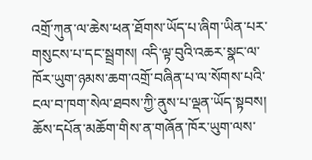འགྲོ་ཀུན་ལ་ཆེས་ཕན་ཐོགས་ཡོད་པ་ཞིག་ཡིན་པར་གསུངས་པ་དང་སྦྲགས། འདི་ལྟ་བུའི་འཆར་སྣང་ལ་ཁོར་ཡུག་ཉམས་ཆག་འགྲོ་བཞིན་པ་ལ་སོགས་པའི་ངལ་བ་ཁག་སེལ་ཐབས་ཀྱི་ནུས་པ་ལྡན་ཡོད་སྟབས། ཆོས་དཔོན་མཆོག་གིས་ན་གཞོན་ཁོར་ཡུག་ལས་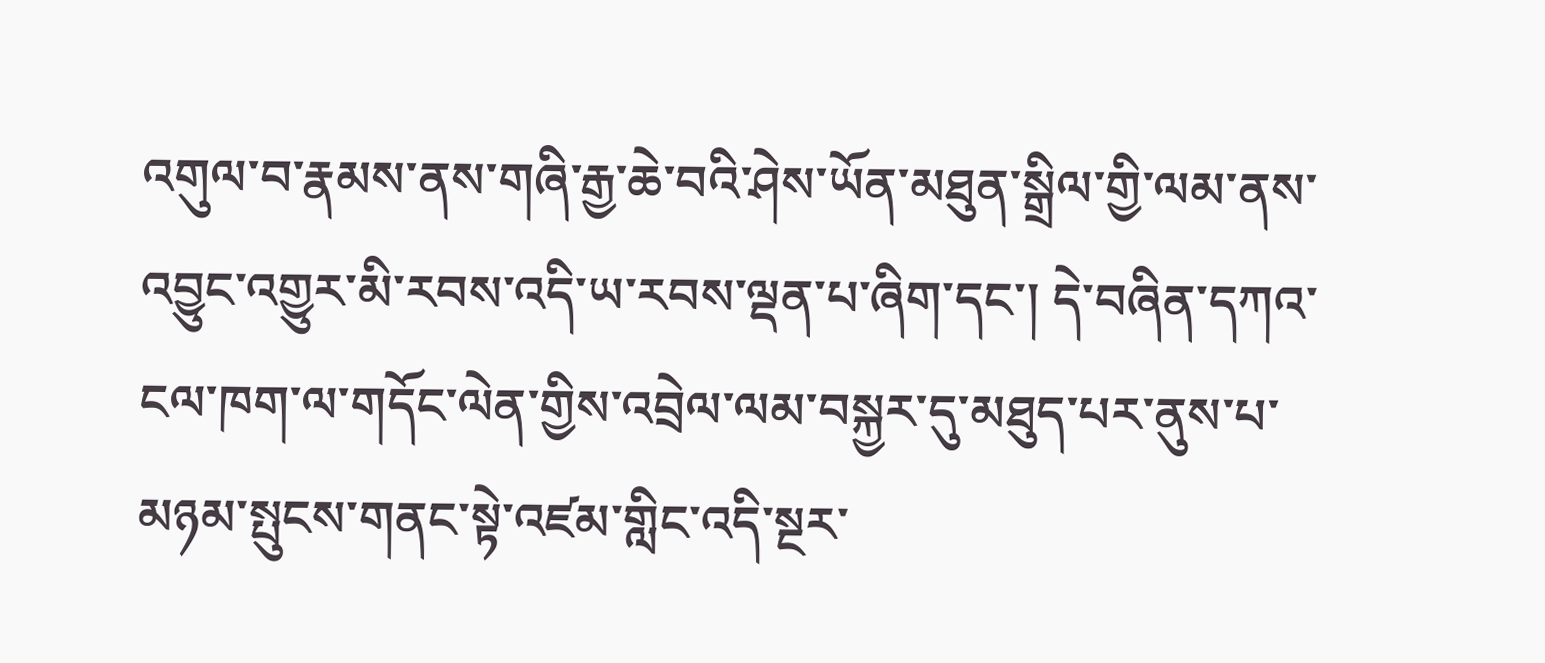འགུལ་བ་རྣམས་ནས་གཞི་རྒྱ་ཆེ་བའི་ཤེས་ཡོན་མཐུན་སྒྲིལ་གྱི་ལམ་ནས་འབྱུང་འགྱུར་མི་རབས་འདི་ཡ་རབས་ལྡན་པ་ཞིག་དང་། དེ་བཞིན་དཀའ་ངལ་ཁག་ལ་གདོང་ལེན་གྱིས་འབྲེལ་ལམ་བསྐྱར་དུ་མཐུད་པར་ནུས་པ་མཉམ་སྤུངས་གནང་སྟེ་འཛམ་གླིང་འདི་སྔར་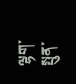ལྷག་སྤུན་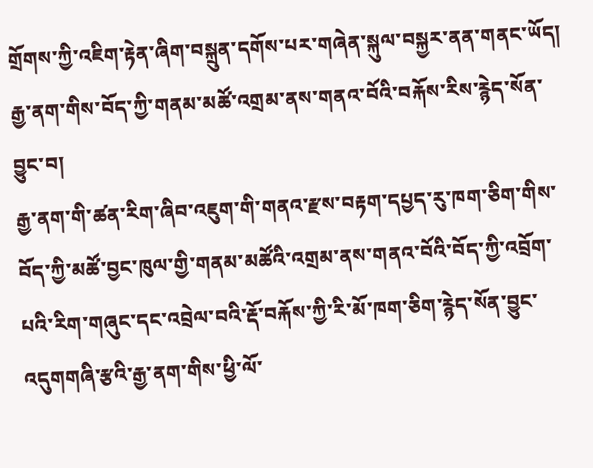གྲོགས་ཀྱི་འཇིག་རྟེན་ཞིག་བསྐྲུན་དགོས་པར་གཞེན་སྐུལ་བསྐྱར་ནན་གནང་ཡོད།
རྒྱ་ནག་གིས་བོད་ཀྱི་གནམ་མཚོ་འགྲམ་ནས་གནའ་བོའི་བརྐོས་རིས་རྙེད་སོན་བྱུང་བ།
རྒྱ་ནག་གི་ཚན་རིག་ཞིབ་འཇུག་གི་གནའ་རྫས་བརྟག་དཔྱད་རུ་ཁག་ཅིག་གིས་བོད་ཀྱི་མཚོ་བྱང་ཁུལ་གྱི་གནམ་མཚོའི་འགྲམ་ནས་གནའ་བོའི་བོད་ཀྱི་འབྲོག་པའི་རིག་གཞུང་དང་འབྲེལ་བའི་རྡོ་བརྐོས་ཀྱི་རི་མོ་ཁག་ཅིག་རྙེད་སོན་བྱུང་འདུགགཞི་རྩའི་རྒྱ་ནག་གིས་ཕྱི་ལོ་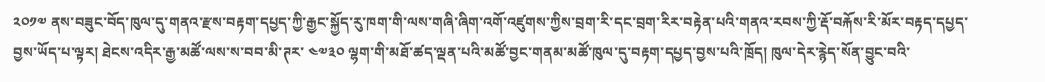༢༠༡༧ ནས་བཟུང་བོད་ཁུལ་དུ་གནའ་རྫས་བརྟག་དཔྱད་ཀྱི་རྒྱང་སྐྱོད་རུ་ཁག་གི་ལས་གཞི་ཞིག་འགོ་འཛུགས་ཀྱིས་བྲག་རི་དང་བྲག་རིར་བརྟེན་པའི་གནའ་རབས་ཀྱི་རྡོ་བརྐོས་རི་མོར་བརྟད་དཔྱད་བྱས་ཡོད་པ་ལྟར། ཐེངས་འདིར་རྒྱ་མཚོ་ལས་ས་བབ་མི་ཊར་ ༤༧༣༠ ལྷག་གི་མཐོ་ཚད་ལྡན་པའི་མཚོ་བྱང་གནམ་མཚོ་ཁུལ་དུ་བརྟག་དཔྱད་བྱས་པའི་ཁྲོད། ཁུལ་དེར་རྙེད་སོན་བྱུང་བའི་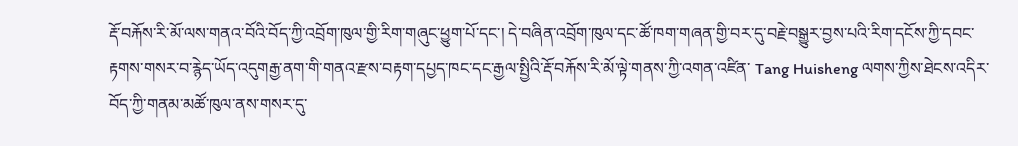རྡོ་བརྐོས་རི་མོ་ལས་གནའ་བོའི་བོད་ཀྱི་འབྲོག་ཁུལ་གྱི་རིག་གཞུང་ཕྱུག་པོ་དང་། དེ་བཞིན་འབྲོག་ཁུལ་དང་ཚོ་ཁག་གཞན་གྱི་བར་དུ་བརྗེ་བསྒྱུར་བྱས་པའི་རིག་དངོས་ཀྱི་དབང་རྟགས་གསར་བ་རྙེད་ཡོད་འདུགརྒྱ་ནག་གི་གནའ་རྫས་བརྟག་དཔྱད་ཁང་དང་རྒྱལ་སྤྱིའི་རྡོ་བརྐོས་རི་མོ་ལྟེ་གནས་ཀྱི་འགན་འཛིན་ Tang Huisheng ལགས་ཀྱིས་ཐེངས་འདིར་བོད་ཀྱི་གནམ་མཚོ་ཁུལ་ནས་གསར་དུ་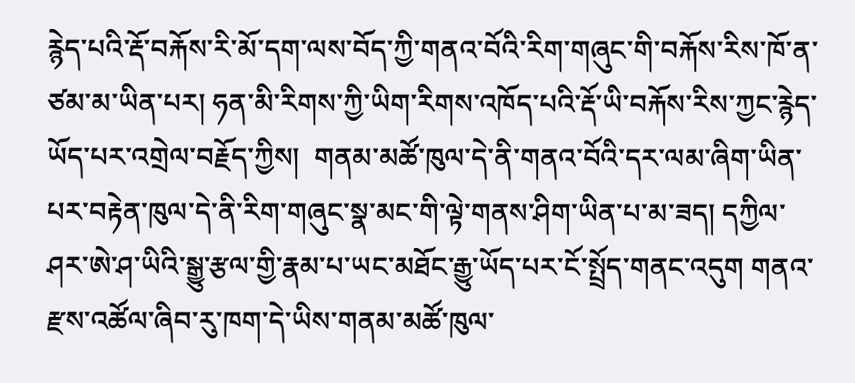རྙེད་པའི་རྡོ་བརྐོས་རི་མོ་དག་ལས་བོད་ཀྱི་གནའ་བོའི་རིག་གཞུང་གི་བརྐོས་རིས་ཁོ་ན་ཙམ་མ་ཡིན་པར། ཧན་མི་རིགས་ཀྱི་ཡིག་རིགས་འཁོད་པའི་རྡོ་ཡི་བརྐོས་རིས་ཀྱང་རྙེད་ཡོད་པར་འགྲེལ་བརྗོད་ཀྱིས།  གནམ་མཚོ་ཁུལ་དེ་ནི་གནའ་བོའི་དར་ལམ་ཞིག་ཡིན་པར་བརྟེན་ཁུལ་དེ་ནི་རིག་གཞུང་སྣ་མང་གི་ལྟེ་གནས་ཤིག་ཡིན་པ་མ་ཟད། དཀྱིལ་ཤར་ཨེ་ཤ་ཡིའི་སྒྱུ་རྩལ་གྱི་རྣམ་པ་ཡང་མཐོང་རྒྱུ་ཡོད་པར་ངོ་སྤྲོད་གནང་འདུག གནའ་རྫས་འཚོལ་ཞིབ་རུ་ཁག་དེ་ཡིས་གནམ་མཚོ་ཁུལ་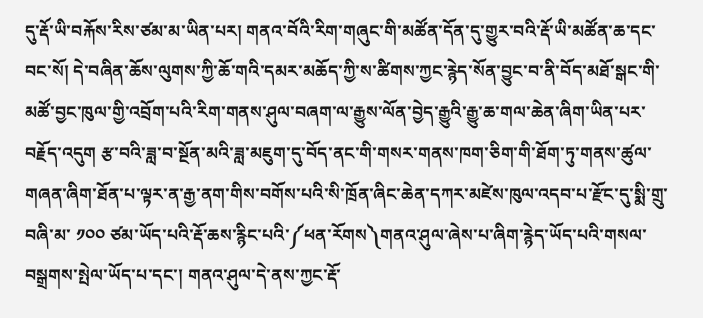དུ་རྡོ་ཡི་བརྐོས་རིས་ཙམ་མ་ཡིན་པར། གནའ་བོའི་རིག་གཞུང་གི་མཚོན་དོན་དུ་གྱུར་བའི་རྡོ་ཡི་མཚོན་ཆ་དང་བང་སོ། དེ་བཞིན་ཆོས་ལུགས་ཀྱི་ཆོ་གའི་དམར་མཆོད་ཀྱི་ས་ཚིགས་ཀྱང་རྙེད་སོན་བྱུང་བ་ནི་བོད་མཐོ་སྒང་གི་མཚོ་བྱང་ཁུལ་གྱི་འབྲོག་པའི་རིག་གནས་ཤུལ་བཞག་ལ་རྒྱུས་ལོན་བྱེད་རྒྱུའི་རྒྱུ་ཆ་གལ་ཆེན་ཞིག་ཡིན་པར་བརྗོད་འདུག རྩ་བའི་ཟླ་བ་སྔོན་མའི་ཟླ་མཇུག་དུ་བོད་ནང་གི་གསར་གནས་ཁག་ཅིག་གི་ཐོག་ཏུ་གནས་ཚུལ་གཞན་ཞིག་ཐོན་པ་ལྟར་ན་རྒྱ་ནག་གིས་བགོས་པའི་སི་ཁྲོན་ཞིང་ཆེན་དཀར་མཛེས་ཁུལ་འདབ་པ་རྫོང་དུ་སྨི་གྲུ་བཞི་མ་ ༡༠༠ ཙམ་ཡོད་པའི་རྡོ་ཆས་རྙིང་པའི་༼ཕན་རོགས༽གནའ་ཤུལ་ཞེས་པ་ཞིག་རྙེད་ཡོད་པའི་གསལ་བསྒྲགས་སྤེལ་ཡོད་པ་དང་། གནའ་ཤུལ་དེ་ནས་ཀྱང་རྡོ་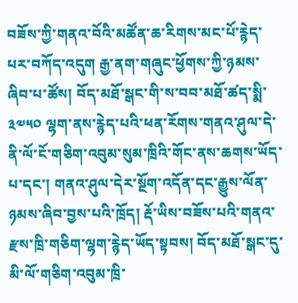བཟོས་ཀྱི་གནའ་བོའི་མཚོན་ཆ་རིགས་མང་པོ་རྙེད་པར་བཀོད་འདུག རྒྱ་ནག་གཞུང་ཕྱོགས་ཀྱི་ཉམས་ཞིབ་པ་ཚོས། བོད་མཐོ་སྒང་གི་ས་བབ་མཐོ་ཚད་སྨི་ ༣༧༥༠ ལྷག་ནས་རྙེད་པའི་ཕན་རོགས་གནའ་ཤུལ་དེ་ནི་ལོ་ངོ་གཅིག་འབུམ་སུམ་ཁྲིའི་གོང་ནས་ཆགས་ཡོད་པ་དང་། གནའ་ཤུལ་དེར་སྔོག་འདོན་དང་རྒྱུས་ལོན་ཉམས་ཞིབ་བྱས་པའི་ཁྲོད། རྡོ་ཡིས་བཟོས་པའི་གནའ་རྫས་ཁྲི་གཅིག་ལྷག་རྙེད་ཡོད་སྟབས། བོད་མཐོ་སྒང་དུ་མི་ལོ་གཅིག་འབུམ་ཁྲི་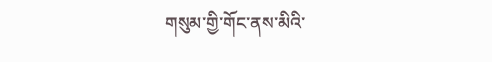གསུམ་གྱི་གོང་ནས་མིའི་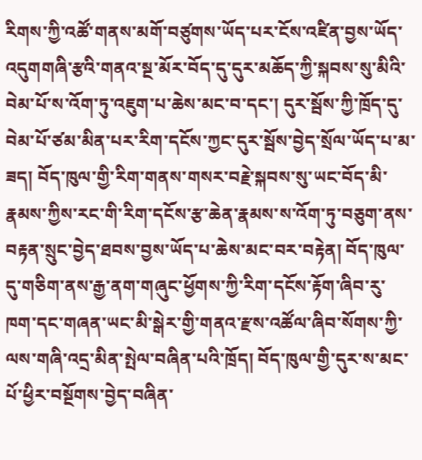རིགས་ཀྱི་འཚོ་གནས་མགོ་བཙུགས་ཡོད་པར་ངོས་འཛིན་བྱས་ཡོད་འདུགགཞི་རྩའི་གནའ་སྔ་མོར་བོད་དུ་དུར་མཆོད་ཀྱི་སྐབས་སུ་མིའི་བེམ་པོ་ས་འོག་ཏུ་འཇུག་པ་ཆེས་མང་བ་དང་། དུར་སྦོས་ཀྱི་ཁྲོད་དུ་བེམ་པོ་ཙམ་མིན་པར་རིག་དངོས་ཀྱང་དུར་སྦོས་བྱེད་སྲོལ་ཡོད་པ་མ་ཟད། བོད་ཁུལ་གྱི་རིག་གནས་གསར་བརྗེ་སྐབས་སུ་ཡང་བོད་མི་རྣམས་ཀྱིས་རང་གི་རིག་དངོས་རྩ་ཆེན་རྣམས་ས་འོག་ཏུ་བཅུག་ནས་བརྟན་སྲུང་བྱེད་ཐབས་བྱས་ཡོད་པ་ཆེས་མང་བར་བརྟེན། བོད་ཁུལ་དུ་གཅིག་ནས་རྒྱ་ནག་གཞུང་ཕྱོགས་ཀྱི་རིག་དངོས་རྟོག་ཞིབ་རུ་ཁག་དང་གཞན་ཡང་མི་སྒེར་གྱི་གནའ་རྫས་འཚོལ་ཞིབ་སོགས་ཀྱི་ལས་གཞི་འདྲ་མིན་སྤེལ་བཞིན་པའི་ཁྲོད། བོད་ཁུལ་གྱི་དུར་ས་མང་པོ་ཕྱིར་བསྔོགས་བྱེད་བཞིན་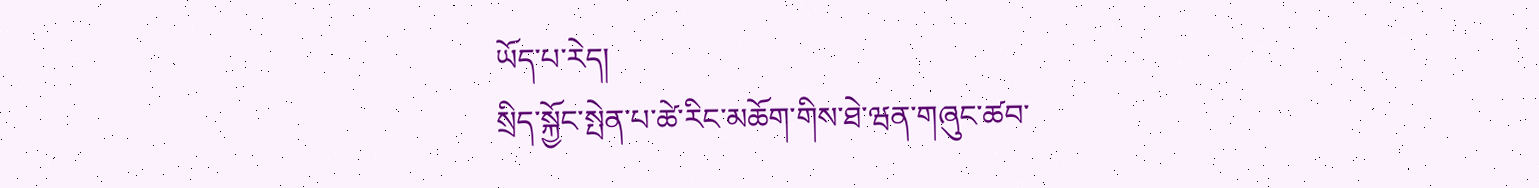ཡོད་པ་རེད།
སྲིད་སྐྱོང་སྤེན་པ་ཚེ་རིང་མཆོག་གིས་ཐེ་ཝན་གཞུང་ཚབ་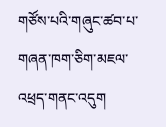གཙོས་པའི་གཞུང་ཚབ་པ་གཞན་ཁག་ཅིག་མཇལ་འཕྲད་གནང་འདུག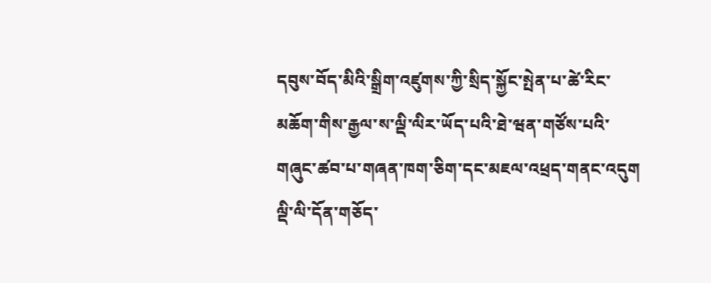དབུས་བོད་མིའི་སྒྲིག་འཛུགས་ཀྱི་སྲིད་སྐྱོང་སྤེན་པ་ཚེ་རིང་མཆོག་གིས་རྒྱལ་ས་ལྡི་ལིར་ཡོད་པའི་ཐེ་ཝན་གཙོས་པའི་གཞུང་ཚབ་པ་གཞན་ཁག་ཅིག་དང་མཇལ་འཕྲད་གནང་འདུག ལྡི་ལི་དོན་གཅོད་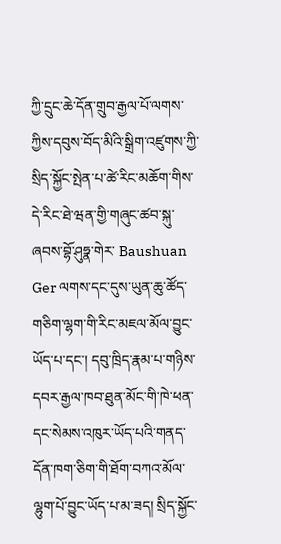ཀྱི་དྲུང་ཆེ་དོན་གྲུབ་རྒྱལ་པོ་ལགས་ཀྱིས་དབུས་བོད་མིའི་སྒྲིག་འཛུགས་ཀྱི་སྲིད་སྐྱོང་སྤེན་པ་ཚེ་རིང་མཆོག་གིས་དེ་རིང་ཐེ་ཝན་གྱི་གཞུང་ཚབ་སྐུ་ཞབས་བྷོ་ཤུཧྣ་གེར་ Baushuan Ger ལགས་དང་དུས་ཡུན་ཆུ་ཚོད་གཅིག་ལྷག་གི་རིང་མཇལ་མོལ་བྱུང་ཡོད་པ་དང་། དབུ་ཁྲིད་རྣམ་པ་གཉིས་དབར་རྒྱལ་ཁབ་ཐུན་མོང་གི་ཁེ་ཕན་དང་སེམས་འཁུར་ཡོད་པའི་གནད་དོན་ཁག་ཅིག་གི་ཐོག་བཀའ་མོལ་ལྷུག་པོ་བྱུང་ཡོད་པ་མ་ཟད། སྲིད་སྐྱོང་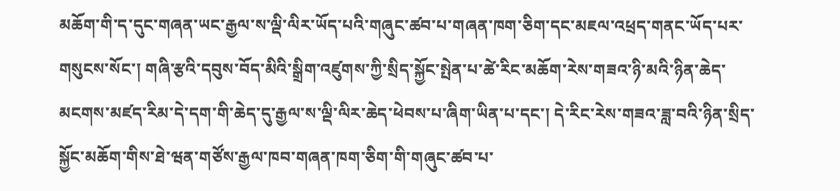མཆོག་གི་ད་དུང་གཞན་ཡང་རྒྱལ་ས་ལྡི་ལིར་ཡོད་པའི་གཞུང་ཚབ་པ་གཞན་ཁག་ཅིག་དང་མཇལ་འཕྲད་གནང་ཡོད་པར་གསུངས་སོང་། གཞི་རྩའི་དབུས་བོད་མིའི་སྒྲིག་འཛུགས་ཀྱི་སྲིད་སྐྱོང་སྤེན་པ་ཚེ་རིང་མཆོག་རེས་གཟའ་ཉི་མའི་ཉིན་ཆེད་མངགས་མཛད་རིམ་དེ་དག་གི་ཆེད་དུ་རྒྱལ་ས་ལྡི་ལིར་ཆེད་ཕེབས་པ་ཞིག་ཡིན་པ་དང་། དེ་རིང་རེས་གཟའ་ཟླ་བའི་ཉིན་སྲིད་སྐྱོང་མཆོག་གིས་ཐེ་ཝན་གཙོས་རྒྱལ་ཁབ་གཞན་ཁག་ཅིག་གི་གཞུང་ཚབ་པ་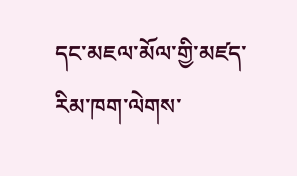དང་མཇལ་མོལ་གྱི་མཛད་རིམ་ཁག་ལེགས་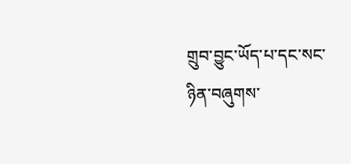གྲུབ་བྱུང་ཡོད་པ་དང་སང་ཉིན་བཞུགས་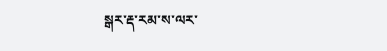སྒར་རྡ་རམ་ས་ལར་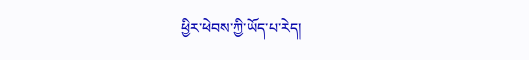ཕྱིར་ཕེབས་ཀྱི་ཡོད་པ་རེད།